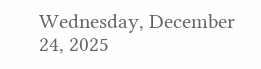Wednesday, December 24, 2025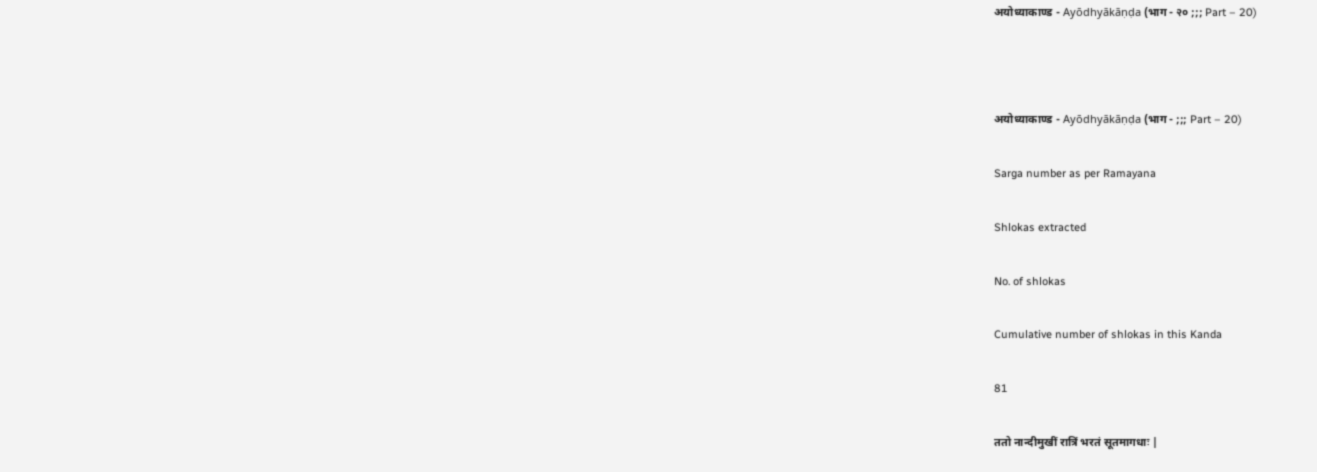अयोध्याकाण्ड - Ayōdhyākāṇḍa (भाग - २० ;;; Part – 20)



अयोध्याकाण्ड - Ayōdhyākāṇḍa (भाग - ;;; Part – 20)

Sarga number as per Ramayana

Shlokas extracted

No. of shlokas

Cumulative number of shlokas in this Kanda

81

ततो नान्दीमुखीं रात्रिं भरतं सूतमागधाः |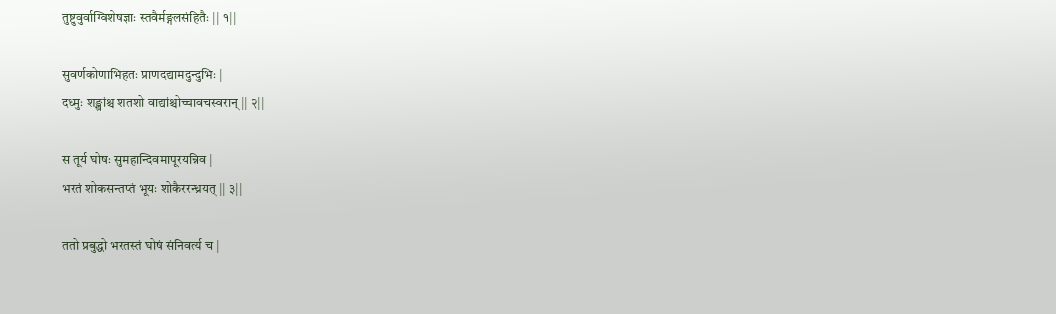तुष्टुवुर्वाग्विशेषज्ञाः स्तवैर्मङ्गलसंहितैः || १||

सुवर्णकोणाभिहतः प्राणदद्यामदुन्दुभिः |
दध्मुः शङ्खांश्च शतशो वाद्यांश्चोच्चावचस्वरान् || २||

स तूर्य घोषः सुमहान्दिवमापूरयन्निव |
भरतं शोकसन्तप्तं भूयः शोकैररन्ध्रयत् || ३||

ततो प्रबुद्धो भरतस्तं घोषं संनिवर्त्य च |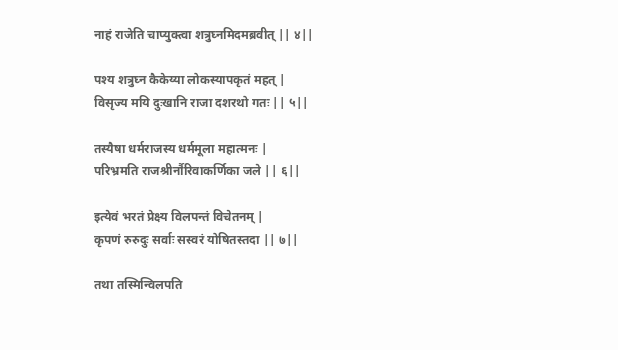नाहं राजेति चाप्युक्त्वा शत्रुघ्नमिदमब्रवीत् || ४||

पश्य शत्रुघ्न कैकेय्या लोकस्यापकृतं महत् |
विसृज्य मयि दुःखानि राजा दशरथो गतः || ५||

तस्यैषा धर्मराजस्य धर्ममूला महात्मनः |
परिभ्रमति राजश्रीर्नौरिवाकर्णिका जले || ६||

इत्येवं भरतं प्रेक्ष्य विलपन्तं विचेतनम् |
कृपणं रुरुदुः सर्वाः सस्वरं योषितस्तदा || ७||

तथा तस्मिन्विलपति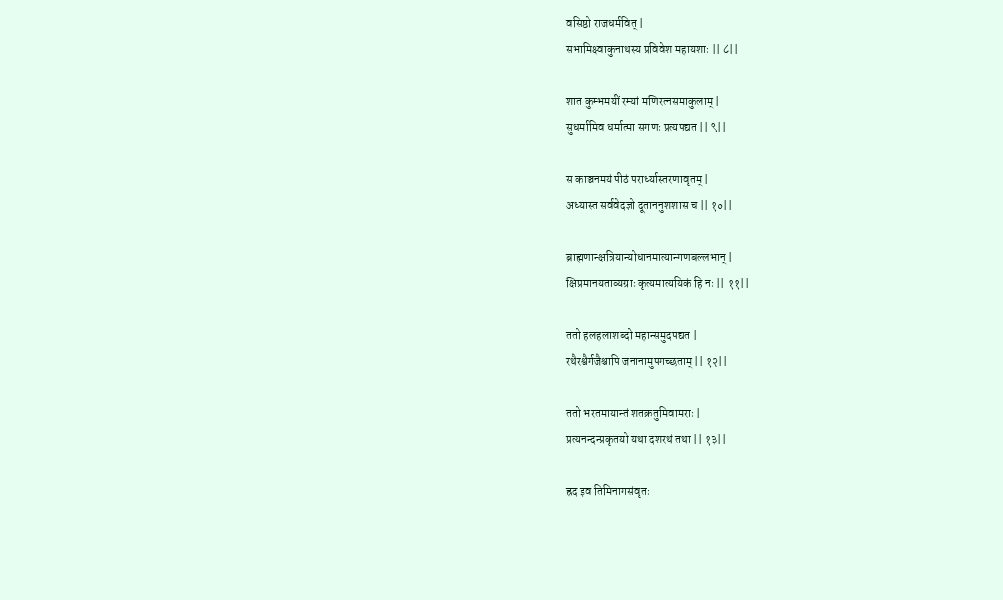वसिष्ठो राजधर्मवित् |
सभामिक्ष्वाकुनाथस्य प्रविवेश महायशाः || ८||

शात कुम्भमयीं रम्यां मणिरत्नसमाकुलाम् |
सुधर्मामिव धर्मात्मा सगणः प्रत्यपद्यत || ९||

स काञ्चनमयं पीठं परार्ध्यास्तरणावृतम् |
अध्यास्त सर्ववेदज्ञो दूताननुशशास च || १०||

ब्राह्मणान्क्षत्रियान्योधानमात्यान्गणबल्लभान् |
क्षिप्रमानयताव्यग्राः कृत्यमात्ययिकं हि नः || ११||

ततो हलहलाशब्दो महान्समुदपद्यत |
रथैरश्वैर्गजैश्चापि जनानामुपगच्छताम् || १२||

ततो भरतमायान्तं शतक्रतुमिवामराः |
प्रत्यनन्दन्प्रकृतयो यथा दशरथं तथा || १३||

ह्रद इव तिमिनागसंवृतः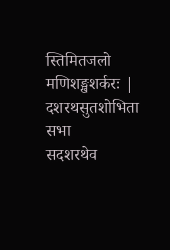स्तिमितजलो मणिशङ्खशर्करः |
दशरथसुतशोभिता सभा
सदशरथेव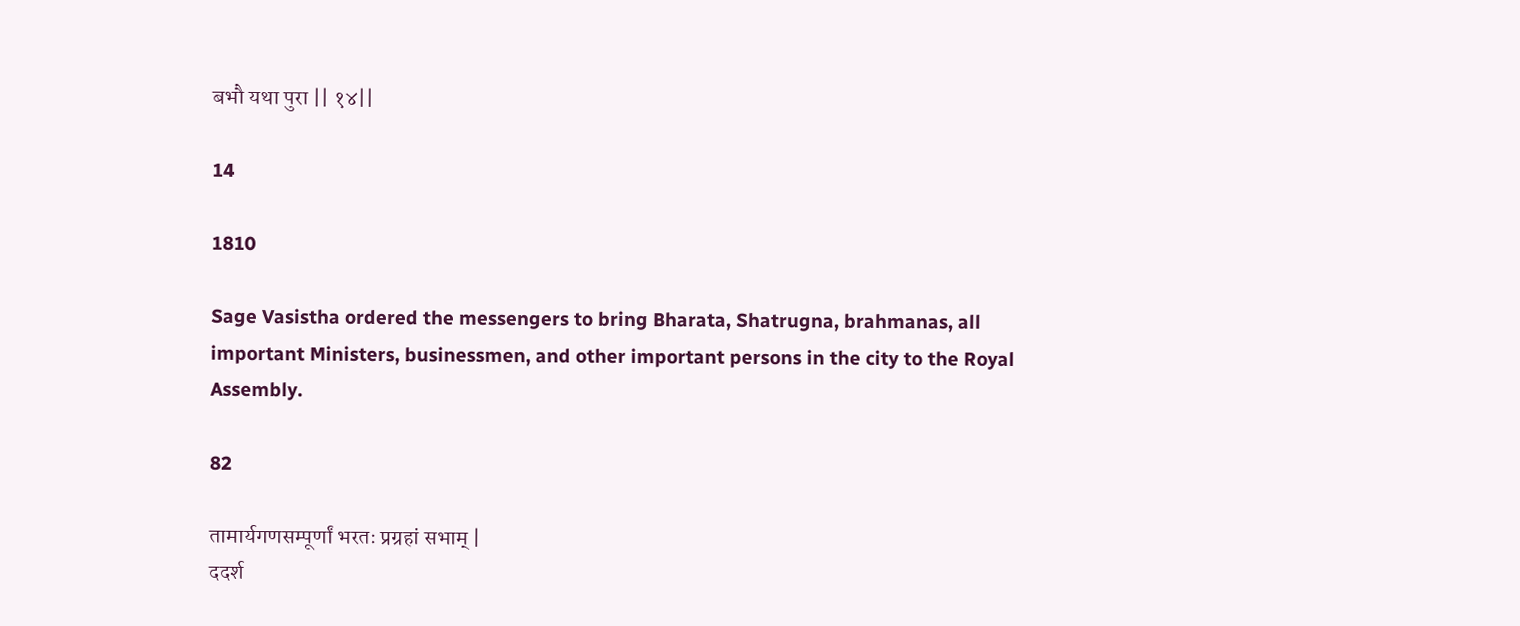बभौ यथा पुरा || १४||

14

1810

Sage Vasistha ordered the messengers to bring Bharata, Shatrugna, brahmanas, all important Ministers, businessmen, and other important persons in the city to the Royal Assembly.

82

तामार्यगणसम्पूर्णां भरतः प्रग्रहां सभाम् |
ददर्श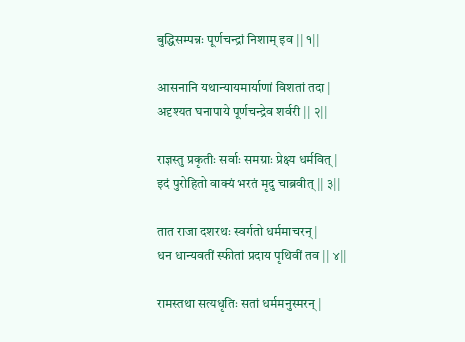बुद्धिसम्पन्नः पूर्णचन्द्रां निशाम् इव || १||

आसनानि यथान्यायमार्याणां विशतां तदा |
अदृश्यत घनापाये पूर्णचन्द्रेव शर्वरी || २||

राज्ञस्तु प्रकृतीः सर्वाः समग्राः प्रेक्ष्य धर्मवित् |
इदं पुरोहितो वाक्यं भरतं मृदु चाब्रवीत् || ३||

तात राजा दशरथः स्वर्गतो धर्ममाचरन् |
धन धान्यवतीं स्फीतां प्रदाय पृथिवीं तव || ४||

रामस्तथा सत्यधृतिः सतां धर्ममनुस्मरन् |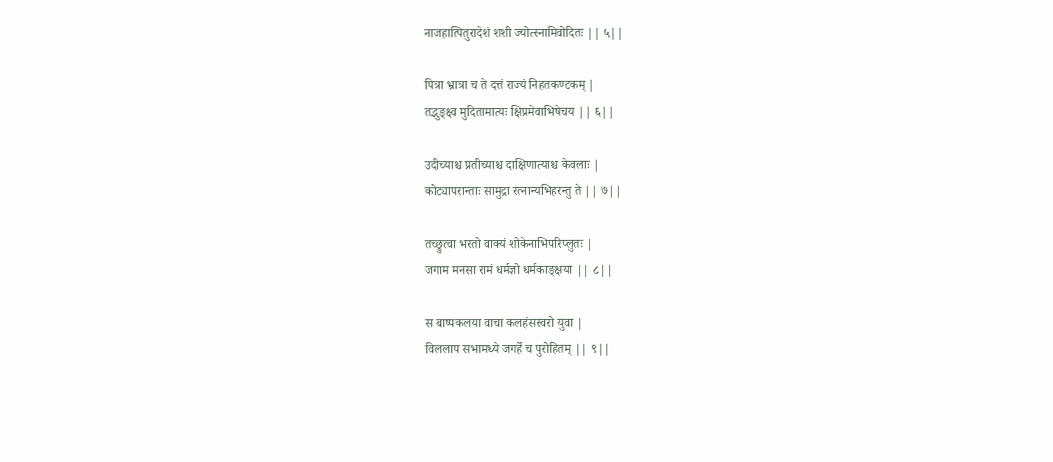नाजहात्पितुरादेशं शशी ज्योत्स्नामिवोदितः || ५||

पित्रा भ्रात्रा च ते दत्तं राज्यं निहतकण्टकम् |
तद्भुङ्क्ष्व मुदितामात्यः क्षिप्रमेवाभिषेचय || ६||

उदीच्याश्च प्रतीच्याश्च दाक्षिणात्याश्च केवलाः |
कोट्यापरान्ताः सामुद्रा रत्नान्यभिहरन्तु ते || ७||

तच्छ्रुत्वा भरतो वाक्यं शोकेनाभिपरिप्लुतः |
जगाम मनसा रामं धर्मज्ञो धर्मकाङ्क्षया || ८||

स बाष्पकलया वाचा कलहंसस्वरो युवा |
विललाप सभामध्ये जगर्हे च पुरोहितम् || ९||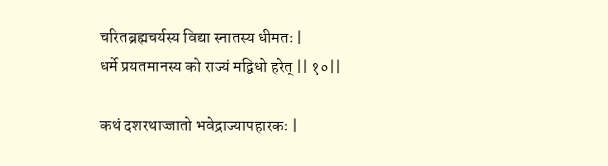चरितब्रह्मचर्यस्य विद्या स्नातस्य धीमतः |
धर्मे प्रयतमानस्य को राज्यं मद्विधो हरेत् || १०||

कथं दशरथाज्जातो भवेद्राज्यापहारकः |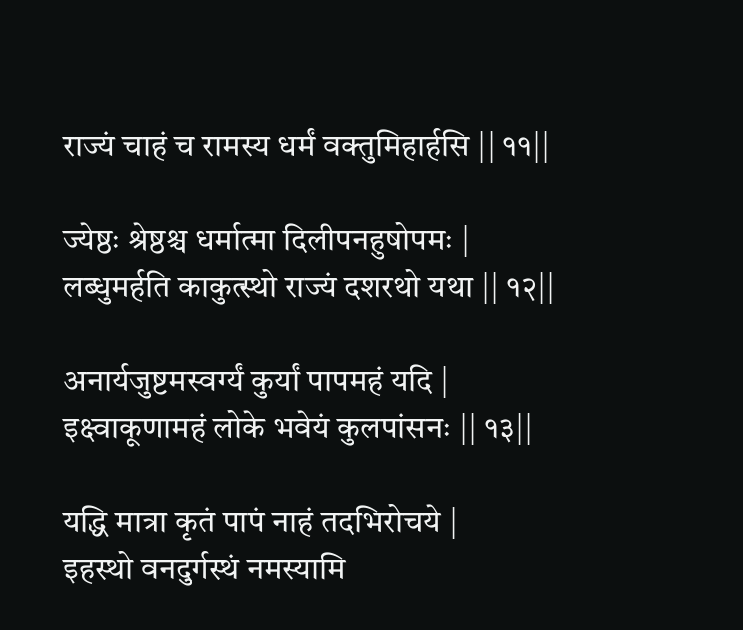राज्यं चाहं च रामस्य धर्मं वक्तुमिहार्हसि || ११||

ज्येष्ठः श्रेष्ठश्च धर्मात्मा दिलीपनहुषोपमः |
लब्धुमर्हति काकुत्स्थो राज्यं दशरथो यथा || १२||

अनार्यजुष्टमस्वर्ग्यं कुर्यां पापमहं यदि |
इक्ष्वाकूणामहं लोके भवेयं कुलपांसनः || १३||

यद्धि मात्रा कृतं पापं नाहं तदभिरोचये |
इहस्थो वनदुर्गस्थं नमस्यामि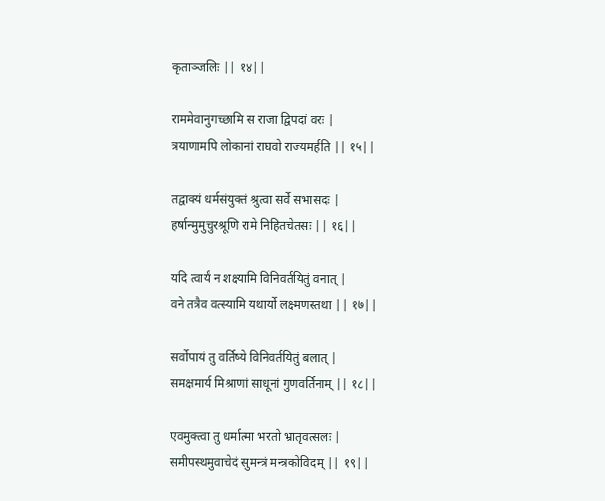कृताञ्जलिः || १४||

राममेवानुगच्छामि स राजा द्विपदां वरः |
त्रयाणामपि लोकानां राघवो राज्यमर्हति || १५||

तद्वाक्यं धर्मसंयुक्तं श्रुत्वा सर्वे सभासदः |
हर्षान्मुमुचुरश्रूणि रामे निहितचेतसः || १६||

यदि त्वार्यं न शक्ष्यामि विनिवर्तयितुं वनात् |
वने तत्रैव वत्स्यामि यथार्यो लक्ष्मणस्तथा || १७||

सर्वोपायं तु वर्तिष्ये विनिवर्तयितुं बलात् |
समक्षमार्य मिश्राणां साधूनां गुणवर्तिनाम् || १८||

एवमुक्त्वा तु धर्मात्मा भरतो भ्रातृवत्सलः |
समीपस्थमुवाचेदं सुमन्त्रं मन्त्रकोविदम् || १९||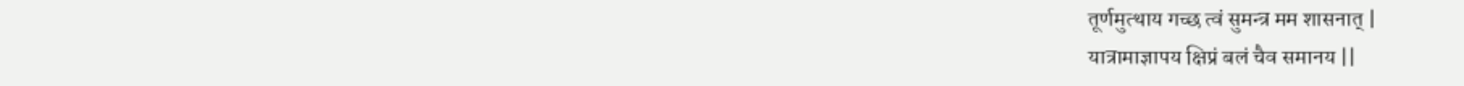तूर्णमुत्थाय गच्छ त्वं सुमन्त्र मम शासनात् |
यात्रामाज्ञापय क्षिप्रं बलं चैव समानय ||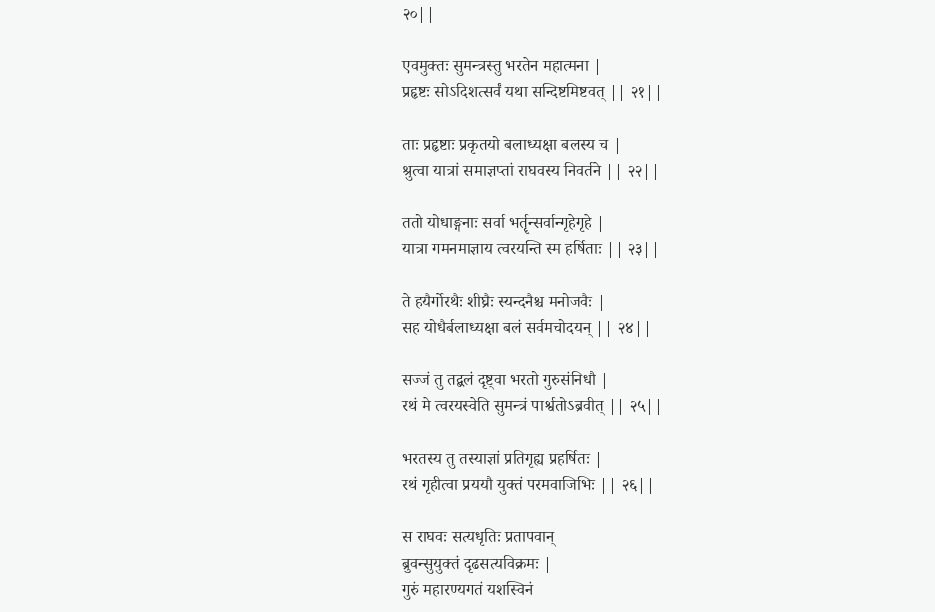२०||

एवमुक्तः सुमन्त्रस्तु भरतेन महात्मना |
प्रहृष्टः सोऽदिशत्सर्वं यथा सन्दिष्टमिष्टवत् || २१||

ताः प्रहृष्टाः प्रकृतयो बलाध्यक्षा बलस्य च |
श्रुत्वा यात्रां समाज्ञप्तां राघवस्य निवर्तने || २२||

ततो योधाङ्गनाः सर्वा भर्तॄन्सर्वान्गृहेगृहे |
यात्रा गमनमाज्ञाय त्वरयन्ति स्म हर्षिताः || २३||

ते हयैर्गोरथैः शीघ्रैः स्यन्दनैश्च मनोजवैः |
सह योधैर्बलाध्यक्षा बलं सर्वमचोदयन् || २४||

सज्जं तु तद्बलं दृष्ट्वा भरतो गुरुसंनिधौ |
रथं मे त्वरयस्वेति सुमन्त्रं पार्श्वतोऽब्रवीत् || २५||

भरतस्य तु तस्याज्ञां प्रतिगृह्य प्रहर्षितः |
रथं गृहीत्वा प्रययौ युक्तं परमवाजिभिः || २६||

स राघवः सत्यधृतिः प्रतापवान्
ब्रुवन्सुयुक्तं दृढसत्यविक्रमः |
गुरुं महारण्यगतं यशस्विनं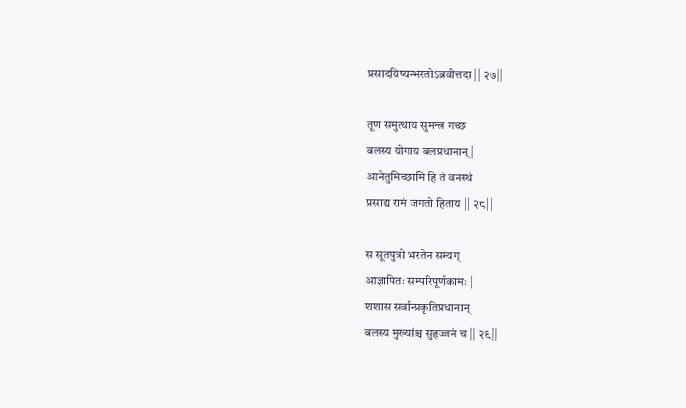प्रसादयिष्यन्भरतोऽब्रवीत्तदा || २७||

तूण समुत्थाय सुमन्त्र गच्छ
बलस्य योगाय बलप्रधानान् |
आनेतुमिच्छामि हि तं वनस्थं
प्रसाद्य रामं जगतो हिताय || २८||

स सूतपुत्रो भरतेन सम्यग्
आज्ञापितः सम्परिपूर्णकामः |
शशास सर्वान्प्रकृतिप्रधानान्
बलस्य मुख्यांश्च सुहृज्जनं च || २९||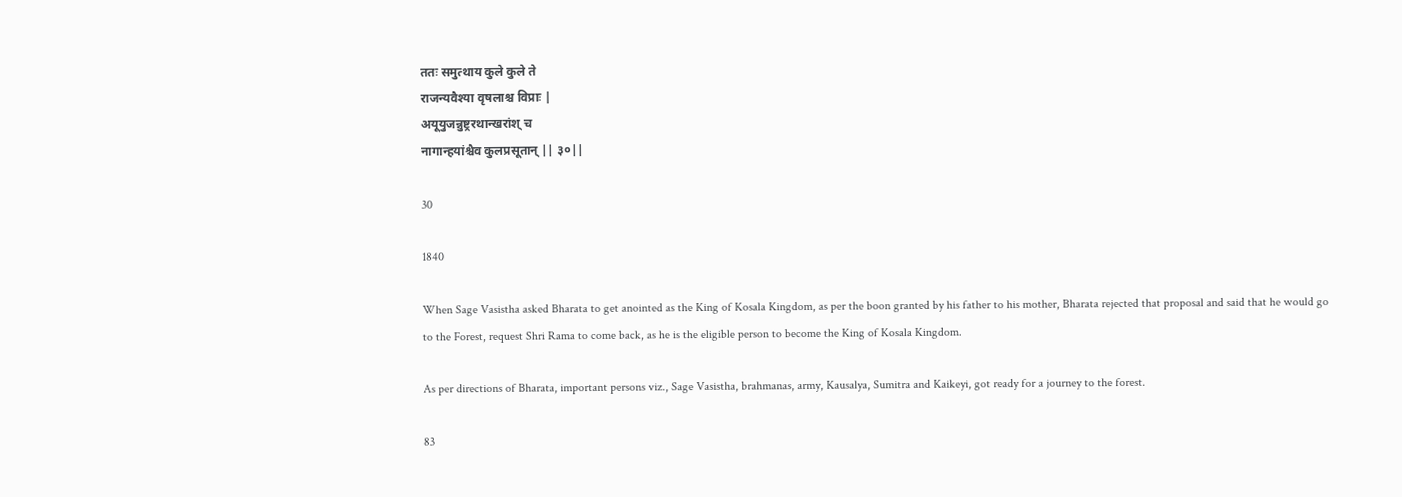ततः समुत्थाय कुले कुले ते
राजन्यवैश्या वृषलाश्च विप्राः |
अयूयुजन्नुष्ट्ररथान्खरांश् च
नागान्हयांश्चैव कुलप्रसूतान् || ३०||

30

1840

When Sage Vasistha asked Bharata to get anointed as the King of Kosala Kingdom, as per the boon granted by his father to his mother, Bharata rejected that proposal and said that he would go to the Forest, request Shri Rama to come back, as he is the eligible person to become the King of Kosala Kingdom.

As per directions of Bharata, important persons viz., Sage Vasistha, brahmanas, army, Kausalya, Sumitra and Kaikeyi, got ready for a journey to the forest.

83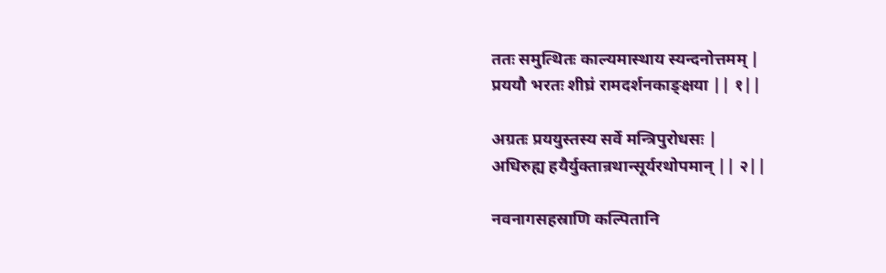ततः समुत्थितः काल्यमास्थाय स्यन्दनोत्तमम् |
प्रययौ भरतः शीघ्रं रामदर्शनकाङ्क्षया || १||

अग्रतः प्रययुस्तस्य सर्वे मन्त्रिपुरोधसः |
अधिरुह्य हयैर्युक्तान्रथान्सूर्यरथोपमान् || २||

नवनागसहस्राणि कल्पितानि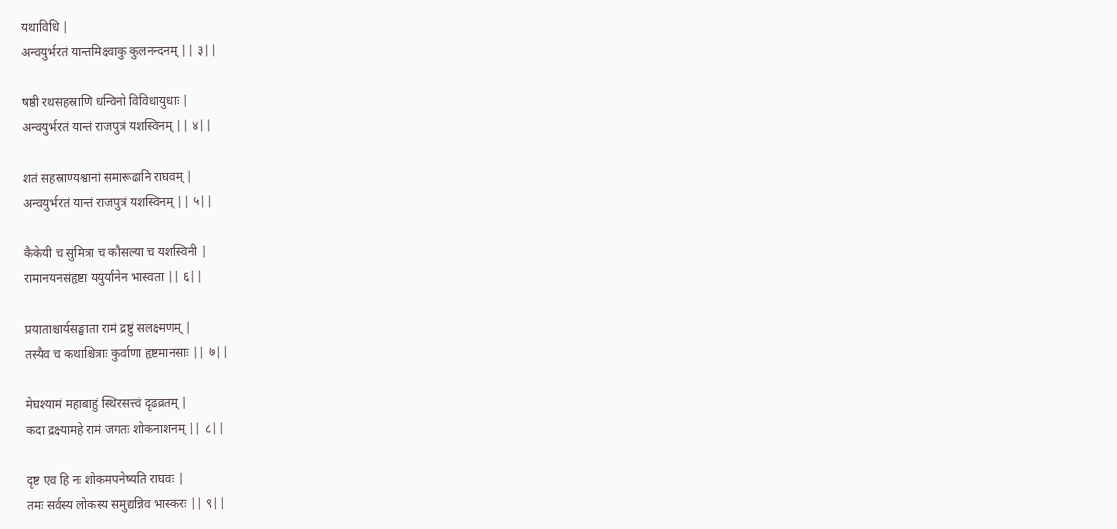यथाविधि |
अन्वयुर्भरतं यान्तमिक्ष्वाकु कुलनन्दनम् || ३||

षष्ठी रथसहस्राणि धन्विनो विविधायुधाः |
अन्वयुर्भरतं यान्तं राजपुत्रं यशस्विनम् || ४||

शतं सहस्राण्यश्वानां समारूढानि राघवम् |
अन्वयुर्भरतं यान्तं राजपुत्रं यशस्विनम् || ५||

कैकेयी च सुमित्रा च कौसल्या च यशस्विनी |
रामानयनसंहृष्टा ययुर्यानेन भास्वता || ६||

प्रयाताश्चार्यसङ्घाता रामं द्रष्टुं सलक्ष्मणम् |
तस्यैव च कथाश्चित्राः कुर्वाणा हृष्टमानसाः || ७||

मेघश्यामं महाबाहुं स्थिरसत्त्वं दृढव्रतम् |
कदा द्रक्ष्यामहे रामं जगतः शोकनाशनम् || ८||

दृष्ट एव हि नः शोकमपनेष्यति राघवः |
तमः सर्वस्य लोकस्य समुद्यन्निव भास्करः || ९||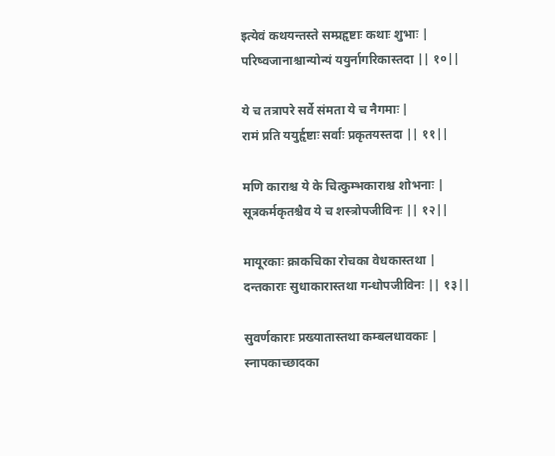इत्येवं कथयन्तस्ते सम्प्रहृष्टाः कथाः शुभाः |
परिष्वजानाश्चान्योन्यं ययुर्नागरिकास्तदा || १०||

ये च तत्रापरे सर्वे संमता ये च नैगमाः |
रामं प्रति ययुर्हृष्टाः सर्वाः प्रकृतयस्तदा || ११||

मणि काराश्च ये के चित्कुम्भकाराश्च शोभनाः |
सूत्रकर्मकृतश्चैव ये च शस्त्रोपजीविनः || १२||

मायूरकाः क्राकचिका रोचका वेधकास्तथा |
दन्तकाराः सुधाकारास्तथा गन्धोपजीविनः || १३||

सुवर्णकाराः प्रख्यातास्तथा कम्बलधावकाः |
स्नापकाच्छादका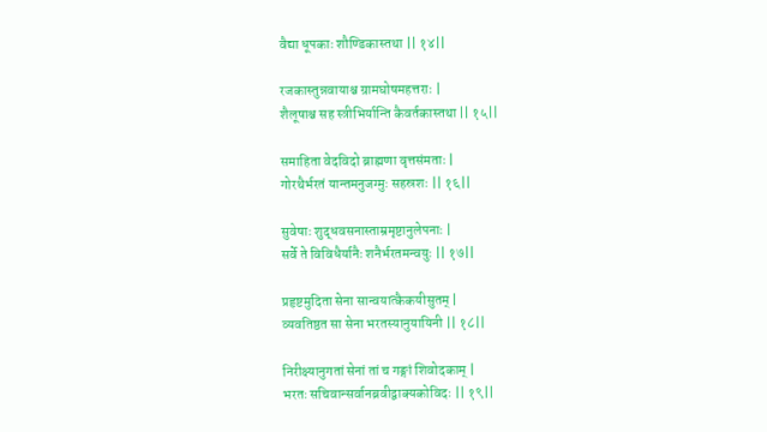वैद्या धूपकाः शौण्डिकास्तथा || १४||

रजकास्तुन्नवायाश्च ग्रामघोषमहत्तराः |
शैलूषाश्च सह स्त्रीभिर्यान्ति कैवर्तकास्तथा || १५||

समाहिता वेदविदो ब्राह्मणा वृत्तसंमताः |
गोरथैर्भरतं यान्तमनुजग्मुः सहस्रशः || १६||

सुवेषाः शुद्धवसनास्ताम्रमृष्टानुलेपनाः |
सर्वे ते विविधैर्यानैः शनैर्भरतमन्वयुः || १७||

प्रहृष्टमुदिता सेना सान्वयात्कैकयीसुतम् |
व्यवतिष्ठत सा सेना भरतस्यानुयायिनी || १८||

निरीक्ष्यानुगतां सेनां तां च गङ्गां शिवोदकाम् |
भरतः सचिवान्सर्वानब्रवीद्वाक्यकोविदः || १९||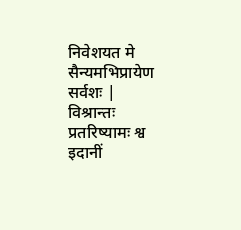निवेशयत मे सैन्यमभिप्रायेण सर्वशः |
विश्रान्तः प्रतरिष्यामः श्व इदानीं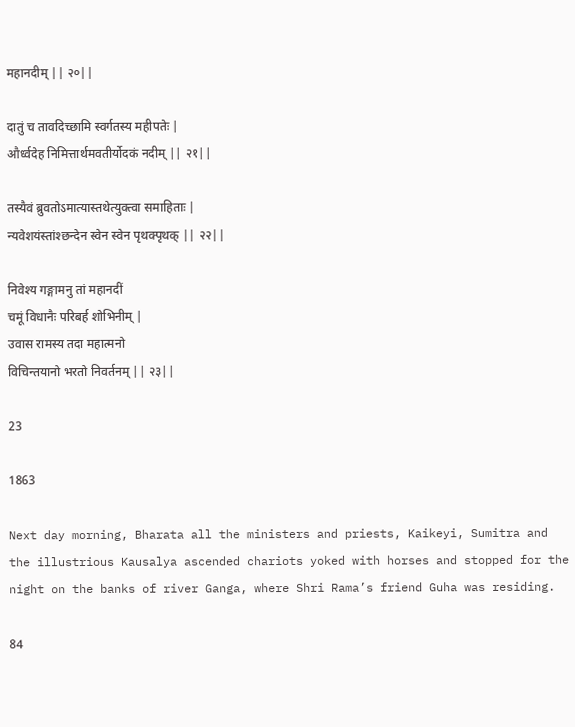महानदीम् || २०||

दातुं च तावदिच्छामि स्वर्गतस्य महीपतेः |
और्ध्वदेह निमित्तार्थमवतीर्योदकं नदीम् || २१||

तस्यैवं ब्रुवतोऽमात्यास्तथेत्युक्त्वा समाहिताः |
न्यवेशयंस्तांश्छन्देन स्वेन स्वेन पृथक्पृथक् || २२||

निवेश्य गङ्गामनु तां महानदीं
चमूं विधानैः परिबर्ह शोभिनीम् |
उवास रामस्य तदा महात्मनो
विचिन्तयानो भरतो निवर्तनम् || २३||

23

1863

Next day morning, Bharata all the ministers and priests, Kaikeyi, Sumitra and the illustrious Kausalya ascended chariots yoked with horses and stopped for the night on the banks of river Ganga, where Shri Rama’s friend Guha was residing.

84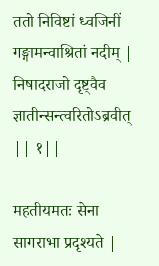ततो निविष्टां ध्वजिनीं गङ्गामन्वाश्रितां नदीम् |
निषादराजो दृष्ट्वैव ज्ञातीन्सन्त्वरितोऽब्रवीत् || १||

महतीयमतः सेना सागराभा प्रदृश्यते |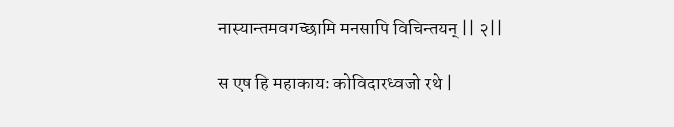नास्यान्तमवगच्छामि मनसापि विचिन्तयन् || २||

स एष हि महाकायः कोविदारध्वजो रथे |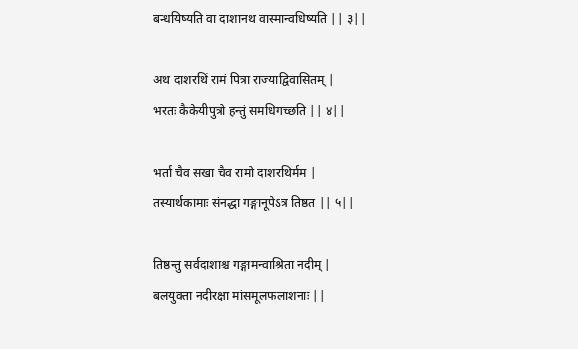बन्धयिष्यति वा दाशानथ वास्मान्वधिष्यति || ३||

अथ दाशरथिं रामं पित्रा राज्याद्विवासितम् |
भरतः कैकेयीपुत्रो हन्तुं समधिगच्छति || ४||

भर्ता चैव सखा चैव रामो दाशरथिर्मम |
तस्यार्थकामाः संनद्धा गङ्गानूपेऽत्र तिष्ठत || ५||

तिष्ठन्तु सर्वदाशाश्च गङ्गामन्वाश्रिता नदीम् |
बलयुक्ता नदीरक्षा मांसमूलफलाशनाः ||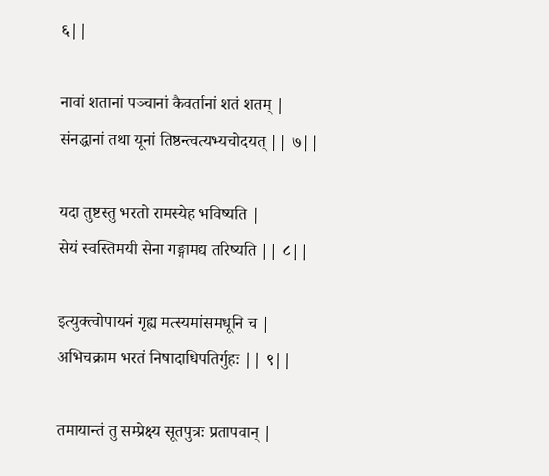६||

नावां शतानां पञ्चानां कैवर्तानां शतं शतम् |
संनद्धानां तथा यूनां तिष्ठन्त्वत्यभ्यचोदयत् || ७||

यदा तुष्टस्तु भरतो रामस्येह भविष्यति |
सेयं स्वस्तिमयी सेना गङ्गामद्य तरिष्यति || ८||

इत्युक्त्वोपायनं गृह्य मत्स्यमांसमधूनि च |
अभिचक्राम भरतं निषादाधिपतिर्गुहः || ९||

तमायान्तं तु सम्प्रेक्ष्य सूतपुत्रः प्रतापवान् |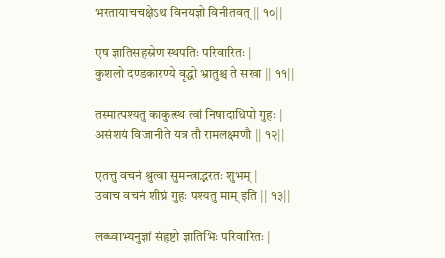भरतायाचचक्षेऽथ विनयज्ञो विनीतवत् || १०||

एष ज्ञातिसहस्रेण स्थपतिः परिवारितः |
कुशलो दण्डकारण्ये वृद्धो भ्रातुश्च ते सखा || ११||

तस्मात्पश्यतु काकुत्स्थ त्वां निषादाधिपो गुहः |
असंशयं विजानीते यत्र तौ रामलक्ष्मणौ || १२||

एतत्तु वचनं श्रुत्वा सुमन्त्राद्भरतः शुभम् |
उवाच वचनं शीघ्रं गुहः पश्यतु माम् इति || १३||

लब्ध्वाभ्यनुज्ञां संहृष्टो ज्ञातिभिः परिवारितः |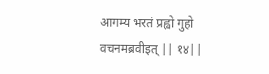आगम्य भरतं प्रह्वो गुहो वचनमब्रवीइत् || १४||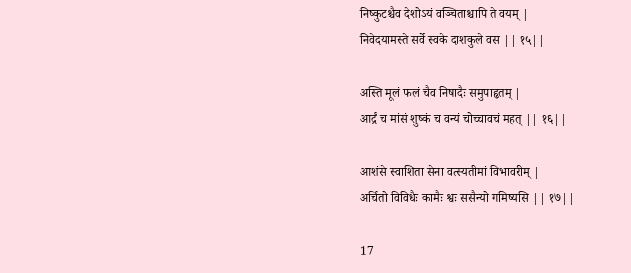निष्कुटश्चैव देशोऽयं वञ्चिताश्चापि ते वयम् |
निवेदयामस्ते सर्वे स्वके दाशकुले वस || १५||

अस्ति मूलं फलं चैव निषादैः समुपाहृतम् |
आर्द्रं च मांसं शुष्कं च वन्यं चोच्चावचं महत् || १६||

आशंसे स्वाशिता सेना वत्स्यतीमां विभावरीम् |
अर्चितो विविधैः कामैः श्वः ससैन्यो गमिष्यसि || १७||

17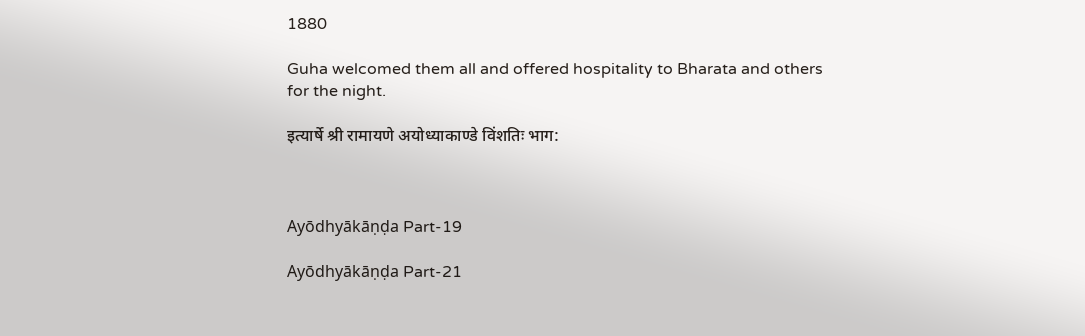1880

Guha welcomed them all and offered hospitality to Bharata and others for the night.

इत्यार्षे श्री रामायणे अयोध्याकाण्डे विंशतिः भाग:



Ayōdhyākāṇḍa Part-19

Ayōdhyākāṇḍa Part-21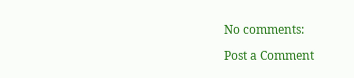No comments:

Post a Comment